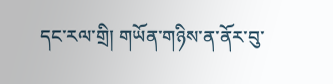དང་རལ་གྲི། གཡོན་གཉིས་ན་ནོར་བུ་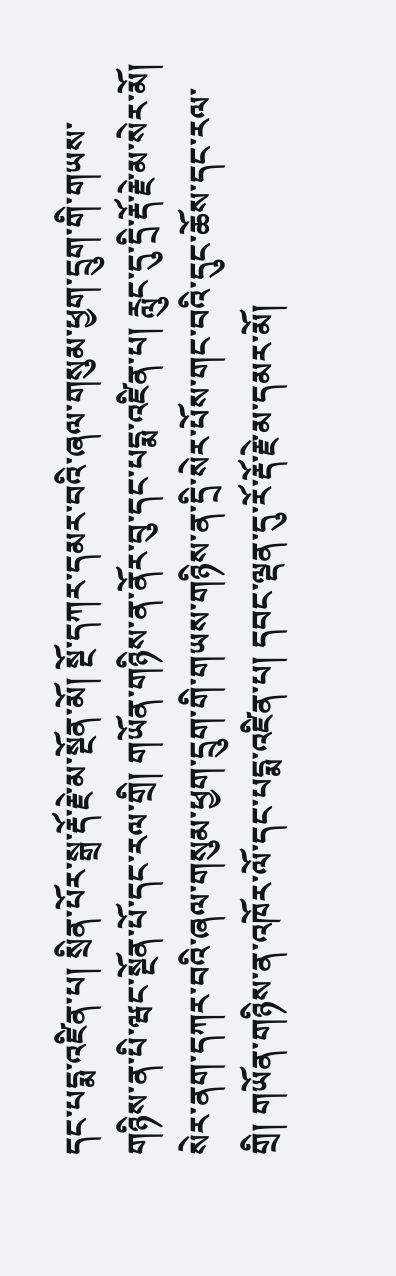དང་པདྨ་འཛིན་པ། སྲིན་པོར་སྒྲ་རྡོ་རྗེ་མ་སྔོན་མོ། སྔོ་དཀར་དམར་བའི་ཞལ་གསུམ་ཕྱག་དྲུག་གི་གཡས་གཉིས་ན་པི་ཝང་སྔོན་པོ་དང་རལ་གྲི། གཡོན་གཉིས་ན་ནོར་བུ་དང་པདྨ་འཛིན་པ། རླུང་དུ་དྲི་རྡོ་རྗེ་མ་སེར་མོ། སེར་ནག་དཀར་བའི་ཞལ་གསུམ་ཕྱག་དྲུག་གི་གཡས་གཉིས་ན་དྲི་སེར་པོས་གང་བའི་དུང་ཆོས་དང་རལ་གྲི། གཡོན་གཉིས་ན་འཁོར་ལོ་དང་པདྨ་འཛིན་པ། དབང་ལྡན་དུ་རོ་རྡོ་རྗེ་མ་དམར་མོ།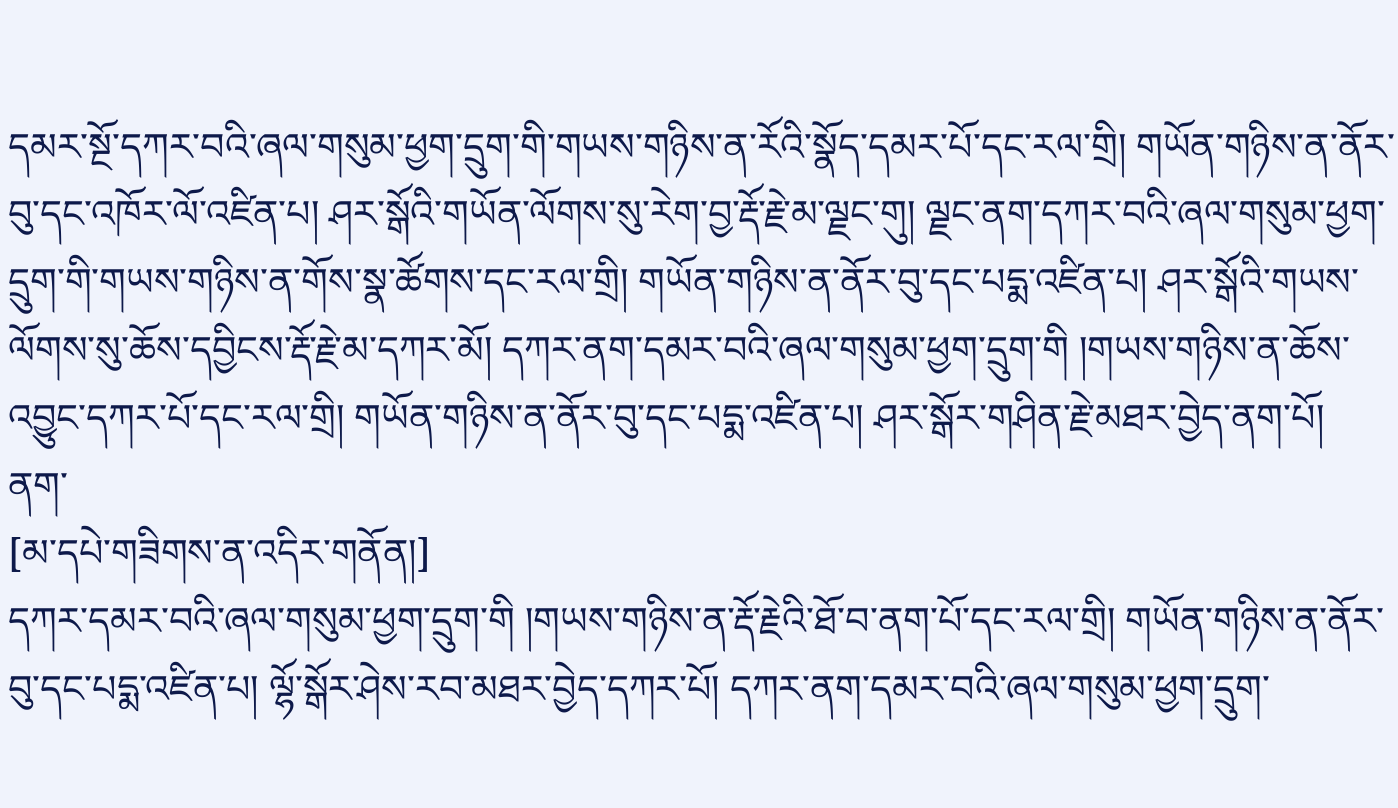དམར་སྔོ་དཀར་བའི་ཞལ་གསུམ་ཕྱག་དྲུག་གི་གཡས་གཉིས་ན་རོའི་སྣོད་དམར་པོ་དང་རལ་གྲི། གཡོན་གཉིས་ན་ནོར་བུ་དང་འཁོར་ལོ་འཛིན་པ། ཤར་སྒོའི་གཡོན་ལོགས་སུ་རེག་བྱ་རྡོ་རྗེ་མ་ལྗང་གུ། ལྗང་ནག་དཀར་བའི་ཞལ་གསུམ་ཕྱག་དྲུག་གི་གཡས་གཉིས་ན་གོས་སྣ་ཚོགས་དང་རལ་གྲི། གཡོན་གཉིས་ན་ནོར་བུ་དང་པདྨ་འཛིན་པ། ཤར་སྒོའི་གཡས་ལོགས་སུ་ཆོས་དབྱིངས་རྡོ་རྗེ་མ་དཀར་མོ། དཀར་ནག་དམར་བའི་ཞལ་གསུམ་ཕྱག་དྲུག་གི །གཡས་གཉིས་ན་ཆོས་འབྱུང་དཀར་པོ་དང་རལ་གྲི། གཡོན་གཉིས་ན་ནོར་བུ་དང་པདྨ་འཛིན་པ། ཤར་སྒོར་གཤིན་རྗེ་མཐར་བྱེད་ནག་པོ། ནག་
[མ་དཔེ་གཟིགས་ན་འདིར་གནོན།]
དཀར་དམར་བའི་ཞལ་གསུམ་ཕྱག་དྲུག་གི །གཡས་གཉིས་ན་རྡོ་རྗེའི་ཐོ་བ་ནག་པོ་དང་རལ་གྲི། གཡོན་གཉིས་ན་ནོར་བུ་དང་པདྨ་འཛིན་པ། ལྷོ་སྒོར་ཤེས་རབ་མཐར་བྱེད་དཀར་པོ། དཀར་ནག་དམར་བའི་ཞལ་གསུམ་ཕྱག་དྲུག་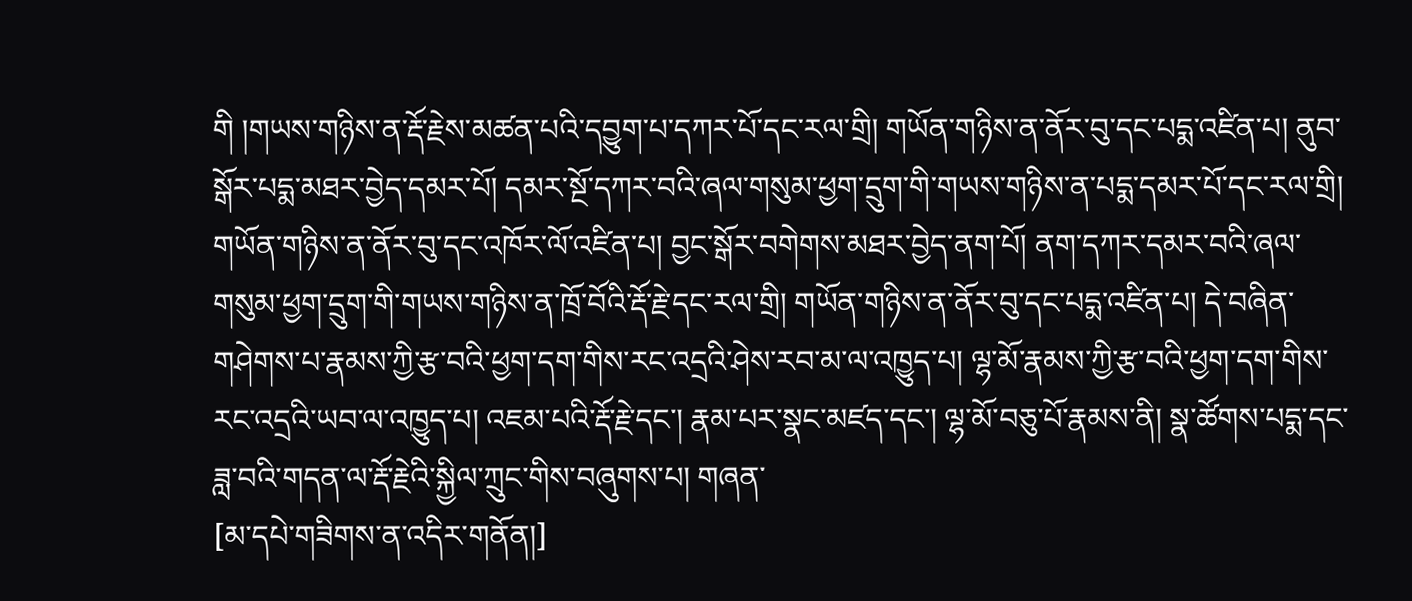གི །གཡས་གཉིས་ན་རྡོ་རྗེས་མཚན་པའི་དབྱུག་པ་དཀར་པོ་དང་རལ་གྲི། གཡོན་གཉིས་ན་ནོར་བུ་དང་པདྨ་འཛིན་པ། ནུབ་སྒོར་པདྨ་མཐར་བྱེད་དམར་པོ། དམར་སྔོ་དཀར་བའི་ཞལ་གསུམ་ཕྱག་དྲུག་གི་གཡས་གཉིས་ན་པདྨ་དམར་པོ་དང་རལ་གྲི། གཡོན་གཉིས་ན་ནོར་བུ་དང་འཁོར་ལོ་འཛིན་པ། བྱང་སྒོར་བགེགས་མཐར་བྱེད་ནག་པོ། ནག་དཀར་དམར་བའི་ཞལ་གསུམ་ཕྱག་དྲུག་གི་གཡས་གཉིས་ན་ཁྲོ་བོའི་རྡོ་རྗེ་དང་རལ་གྲི། གཡོན་གཉིས་ན་ནོར་བུ་དང་པདྨ་འཛིན་པ། དེ་བཞིན་གཤེགས་པ་རྣམས་ཀྱི་རྩ་བའི་ཕྱག་དག་གིས་རང་འདྲའི་ཤེས་རབ་མ་ལ་འཁྱུད་པ། ལྷ་མོ་རྣམས་ཀྱི་རྩ་བའི་ཕྱག་དག་གིས་རང་འདྲའི་ཡབ་ལ་འཁྱུད་པ། འཇམ་པའི་རྡོ་རྗེ་དང་། རྣམ་པར་སྣང་མཛད་དང་། ལྷ་མོ་བཅུ་པོ་རྣམས་ནི། སྣ་ཚོགས་པདྨ་དང་ཟླ་བའི་གདན་ལ་རྡོ་རྗེའི་སྐྱིལ་ཀྲུང་གིས་བཞུགས་པ། གཞན་
[མ་དཔེ་གཟིགས་ན་འདིར་གནོན།]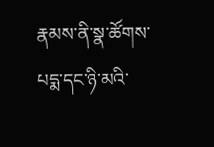རྣམས་ནི་སྣ་ཚོགས་པདྨ་དང་ཉི་མའི་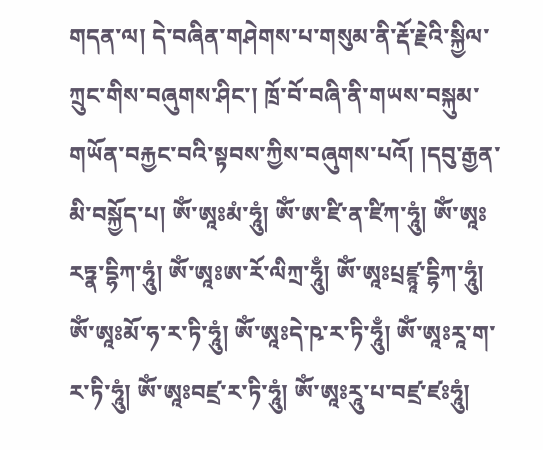གདན་ལ། དེ་བཞིན་གཤེགས་པ་གསུམ་ནི་རྡོ་རྗེའི་སྐྱིལ་ཀྲུང་གིས་བཞུགས་ཤིང་། ཁྲོ་བོ་བཞི་ནི་གཡས་བསྐུམ་གཡོན་བརྐྱང་བའི་སྟབས་ཀྱིས་བཞུགས་པའོ། །དབུ་རྒྱན་མི་བསྐྱོད་པ། ཨོཾ་ཨཱཿམཾ་ཧཱུཾ། ཨོཾ་ཨ་ཛི་ན་ཛིཀ་ཧཱུཾ། ཨོཾ་ཨཱཿརཏྣ་དྷིཀ་ཧཱུཾ། ཨོཾ་ཨཱཿཨ་རོ་ལིཀྲ་ཧཱུྃ། ཨོཾ་ཨཱཿཔྲཛྙཱ་དྷིཀ་ཧཱུཾ། ཨོཾ་ཨཱཿམོ་ཧ་ར་ཏི་ཧཱུཾ། ཨོཾ་ཨཱཿདེ་ཥ་ར་ཏི་ཧཱུྃ། ཨོཾ་ཨཱཿརཱ་ག་ར་ཏི་ཧཱུཾ། ཨོཾ་ཨཱཿབཛྲ་ར་ཏི་ཧཱུཾ། ཨོཾ་ཨཱཿརཱུ་པ་བཛྲ་ཛཿཧཱུཾ།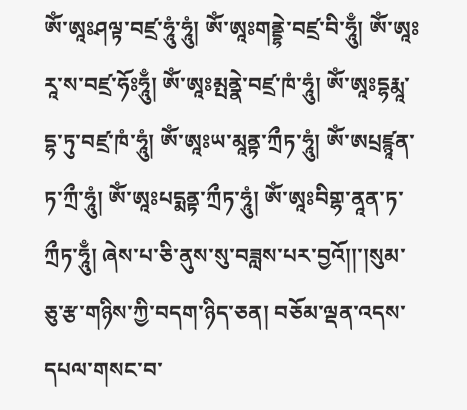ཨོཾ་ཨཱཿཤལྟ་བཛྲ་ཧཱུཾ་ཧཱུཾ། ཨོཾ་ཨཱཿགནྡྷེ་བཛྲ་བི་ཧཱུྃ། ཨོཾ་ཨཱཿརཱ་ས་བཛྲ་ཧོཿཧཱུྃ། ཨོཾ་ཨཱཿམྤནྣེ་བཛྲ་ཁཾ་ཧཱུཾ། ཨོཾ་ཨཱཿདྷརྨཱ་དྷ་ཏུ་བཛྲ་ཁཾ་ཧཱུཾ། ཨོཾ་ཨཱཿཡ་མཱནྟ་ཀྲྀཏ་ཧཱུཾ། ཨོཾ་ཨཔྲཛྙཱན་ཏ་ཀྲྀ་ཧཱུཾ། ཨོཾ་ཨཱཿཔདྨནྟ་ཀྲྀཏ་ཧཱུཾ། ཨོཾ་ཨཱཿབིགྷ་ནཱན་ཏ་ཀྲྀཏ་ཧཱུྃ། ཞེས་པ་ཅི་ནུས་སུ་བཟླས་པར་བྱའོ།།་།སུམ་ཅུ་རྩ་གཉིས་ཀྱི་བདག་ཉིད་ཅན། བཅོམ་ལྡན་འདས་དཔལ་གསང་བ་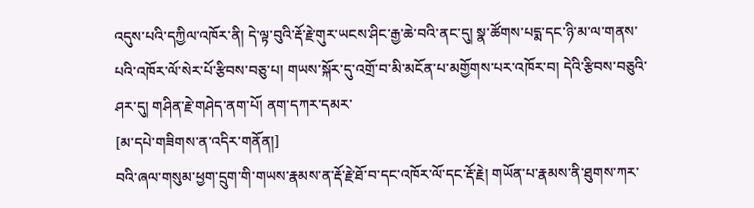འདུས་པའི་དཀྱིལ་འཁོར་ནི། དེ་ལྟ་བུའི་རྡོ་རྗེ་གུར་ཡངས་ཤིང་རྒྱ་ཆེ་བའི་ནང་དུ། སྣ་ཚོགས་པདྨ་དང་ཉི་མ་ལ་གནས་པའི་འཁོར་ལོ་སེར་པོ་རྩིབས་བཅུ་པ། གཡས་སྐོར་དུ་འགྲོ་བ་མི་མངོན་པ་མགྱོགས་པར་འཁོར་བ། དེའི་རྩིབས་བཅུའི་ཤར་དུ། གཤིན་རྗེ་གཤེད་ནག་པོ། ནག་དཀར་དམར་
[མ་དཔེ་གཟིགས་ན་འདིར་གནོན།]
བའི་ཞལ་གསུམ་ཕྱག་དྲུག་གི་གཡས་རྣམས་ན་རྡོ་རྗེ་ཐོ་བ་དང་འཁོར་ལོ་དང་རྡོ་རྗེ། གཡོན་པ་རྣམས་ནི་ཐུགས་ཀར་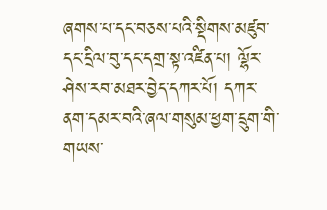ཞགས་པ་དང་བཅས་པའི་སྡིགས་མཛུབ་དང་དྲིལ་བུ་དང་དགྲ་སྟ་འཛིན་པ། ལྷོར་ཤེས་རབ་མཐར་བྱེད་དཀར་པོ། དཀར་ནག་དམར་བའི་ཞལ་གསུམ་ཕྱག་དྲུག་གི་གཡས་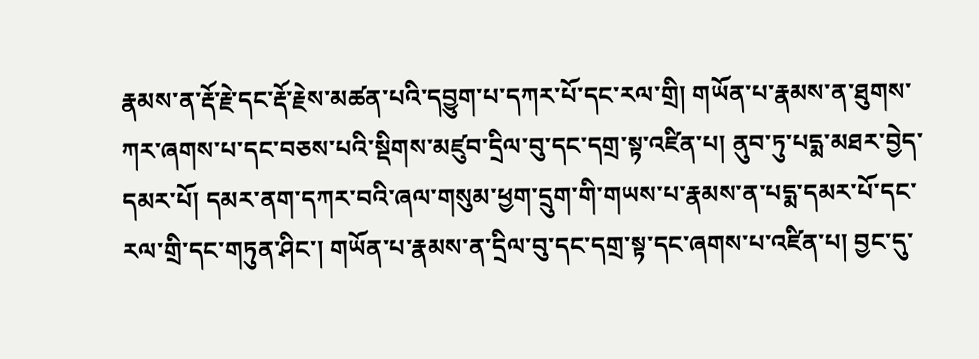རྣམས་ན་རྡོ་རྗེ་དང་རྡོ་རྗེས་མཚན་པའི་དབྱུག་པ་དཀར་པོ་དང་རལ་གྲི། གཡོན་པ་རྣམས་ན་ཐུགས་ཀར་ཞགས་པ་དང་བཅས་པའི་སྡིགས་མཛུབ་དྲིལ་བུ་དང་དགྲ་སྟ་འཛིན་པ། ནུབ་ཏུ་པདྨ་མཐར་བྱེད་དམར་པོ། དམར་ནག་དཀར་བའི་ཞལ་གསུམ་ཕྱག་དྲུག་གི་གཡས་པ་རྣམས་ན་པདྨ་དམར་པོ་དང་རལ་གྲི་དང་གཏུན་ཤིང་། གཡོན་པ་རྣམས་ན་དྲིལ་བུ་དང་དགྲ་སྟ་དང་ཞགས་པ་འཛིན་པ། བྱང་དུ་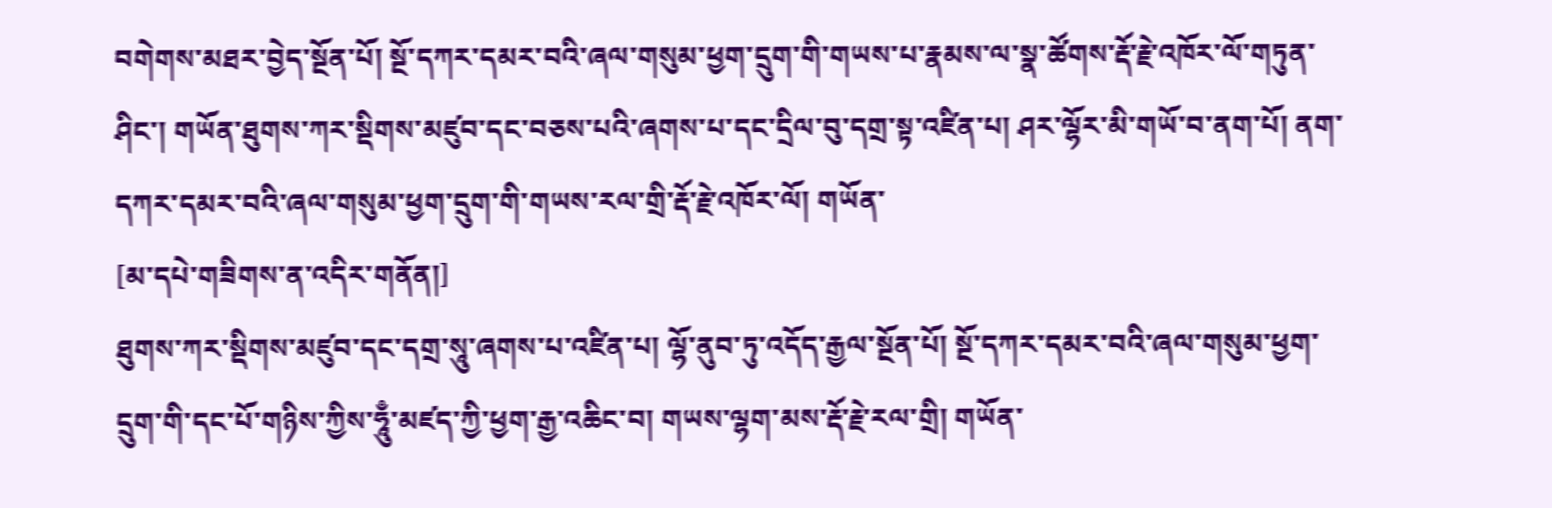བགེགས་མཐར་བྱེད་སྔོན་པོ། སྔོ་དཀར་དམར་བའི་ཞལ་གསུམ་ཕྱག་དྲུག་གི་གཡས་པ་རྣམས་ལ་སྣ་ཚོགས་རྡོ་རྗེ་འཁོར་ལོ་གཏུན་ཤིང་། གཡོན་ཐུགས་ཀར་སྡིགས་མཛུབ་དང་བཅས་པའི་ཞགས་པ་དང་དྲིལ་བུ་དགྲ་སྟ་འཛིན་པ། ཤར་ལྷོར་མི་གཡོ་བ་ནག་པོ། ནག་དཀར་དམར་བའི་ཞལ་གསུམ་ཕྱག་དྲུག་གི་གཡས་རལ་གྲི་རྡོ་རྗེ་འཁོར་ལོ། གཡོན་
[མ་དཔེ་གཟིགས་ན་འདིར་གནོན།]
ཐུགས་ཀར་སྡིགས་མཛུབ་དང་དགྲ་སཱུ་ཞགས་པ་འཛིན་པ། ལྷོ་ནུབ་ཏུ་འདོད་རྒྱལ་སྔོན་པོ། སྔོ་དཀར་དམར་བའི་ཞལ་གསུམ་ཕྱག་དྲུག་གི་དང་པོ་གཉིས་ཀྱིས་ཧཱུྃ་མཛད་ཀྱི་ཕྱག་རྒྱ་འཆིང་བ། གཡས་ལྷག་མས་རྡོ་རྗེ་རལ་གྲི། གཡོན་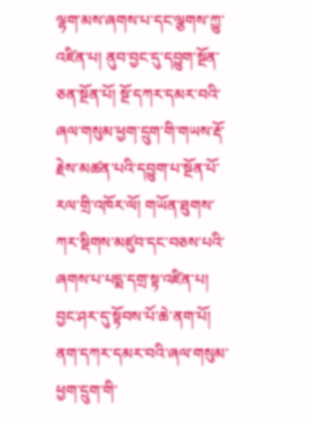ལྷག་མས་ཞགས་པ་དང་ལྕགས་ཀྱུ་འཛིན་པ། ནུབ་བྱང་དུ་དབྱུག་སྔོན་ཅན་སྔོན་པོ། སྔོ་དཀར་དམར་བའི་ཞལ་གསུམ་ཕྱག་དྲུག་གི་གཡས་རྡོ་རྗེས་མཚན་པའི་དབྱུག་པ་སྔོན་པོ་རལ་གྲི་འཁོར་ལོ། གཡོན་ཐུགས་ཀར་སྡིགས་མཛུབ་དང་བཅས་པའི་ཞགས་པ་པདྨ་དགྲ་སྟ་འཛིན་པ། བྱང་ཤར་དུ་སྟོབས་པོ་ཆེ་ནག་པོ། ནག་དཀར་དམར་བའི་ཞལ་གསུམ་ཕྱག་དྲུག་གི་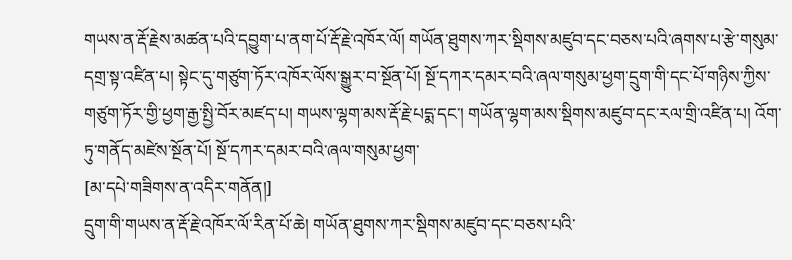གཡས་ན་རྡོ་རྗེས་མཚན་པའི་དབྱུག་པ་ནག་པོ་རྡོ་རྗེ་འཁོར་ལོ། གཡོན་ཐུགས་ཀར་སྡིགས་མཛུབ་དང་བཅས་པའི་ཞགས་པ་རྩེ་གསུམ་དགྲ་སྟ་འཛིན་པ། སྟེང་དུ་གཙུག་ཏོར་འཁོར་ལོས་སྒྱུར་བ་སྔོན་པོ། སྔོ་དཀར་དམར་བའི་ཞལ་གསུམ་ཕྱག་དྲུག་གི་དང་པོ་གཉིས་ཀྱིས་གཙུག་ཏོར་གྱི་ཕྱག་རྒྱ་སྤྱི་བོར་མཛད་པ། གཡས་ལྷག་མས་རྡོ་རྗེ་པདྨ་དང་། གཡོན་ལྷག་མས་སྡིགས་མཛུབ་དང་རལ་གྲི་འཛིན་པ། འོག་ཏུ་གནོད་མཛེས་སྔོན་པོ། སྔོ་དཀར་དམར་བའི་ཞལ་གསུམ་ཕྱག་
[མ་དཔེ་གཟིགས་ན་འདིར་གནོན།]
དྲུག་གི་གཡས་ན་རྡོ་རྗེ་འཁོར་ལོ་རིན་པོ་ཆེ། གཡོན་ཐུགས་ཀར་སྡིགས་མཛུབ་དང་བཅས་པའི་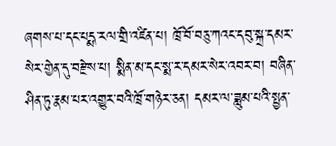ཞགས་པ་དང་པདྨ་རལ་གྲི་འཛིན་པ། ཁྲོ་བོ་བཅུ་ཀའང་དབུ་སྐྲ་དམར་སེར་གྱེན་དུ་བརྫེས་པ། སྨིན་མ་དང་སྨ་ར་དམར་སེར་འབར་བ། བཞིན་ཤིན་ཏུ་རྣམ་པར་འགྱུར་བའི་ཁྲོ་གཉེར་ཅན། དམར་ལ་ཟླུམ་པའི་སྤྱན་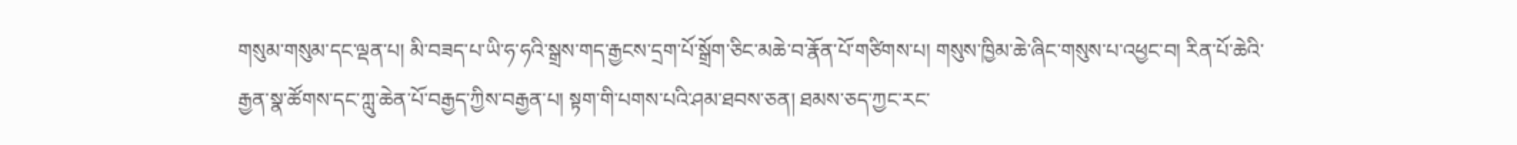གསུམ་གསུམ་དང་ལྡན་པ། མི་བཟད་པ་ཡི་ཧ་ཧའི་སྒྲས་གད་རྒྱངས་དྲག་པོ་སྒྲོག་ཅིང་མཆེ་བ་རྣོན་པོ་གཙིགས་པ། གསུས་ཁྱིམ་ཆེ་ཞིང་གསུས་པ་འཕྱང་བ། རིན་པོ་ཆེའི་རྒྱན་སྣ་ཚོགས་དང་ཀླུ་ཆེན་པོ་བརྒྱད་ཀྱིས་བརྒྱན་པ། སྟག་གི་པགས་པའི་ཤམ་ཐབས་ཅན། ཐམས་ཅད་ཀྱང་རང་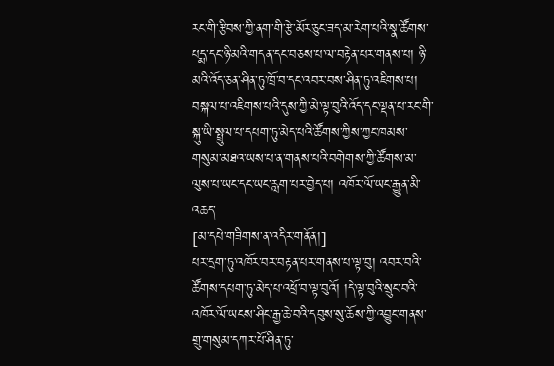རང་གི་རྩིབས་ཀྱི་ནག་གི་རྩེ་མོར་ཅུང་ཟད་མ་རེག་པའི་སྣ་ཚོགས་པདྨ་དང་ཉི་མའི་གདན་དང་བཅས་པ་ལ་བརྟེན་པར་གནས་པ། ཉི་མའི་འོད་ཅན་ཤིན་ཏུ་ཁྲོ་བ་དང་འབར་བས་ཤིན་ཏུ་འཇིགས་པ། བསྐལ་པ་འཇིགས་པའི་དུས་ཀྱི་མེ་ལྟ་བུའི་འོད་དང་ལྡན་པ་རང་གི་སྐུ་ཡི་སྤྲུལ་པ་དཔག་ཏུ་མེད་པའི་ཚོགས་ཀྱིས་ཀྱང་ཁམས་གསུམ་མཐའ་ཡས་པ་ན་གནས་པའི་བགེགས་ཀྱི་ཚོགས་མ་ལུས་པ་ཡང་དང་ཡང་རླག་པར་བྱེད་པ། འཁོར་ལོ་ཡང་རྒྱུན་མི་འཆད་
[མ་དཔེ་གཟིགས་ན་འདིར་གནོན།]
པར་དྲག་ཏུ་འཁོར་བར་བརྟན་པར་གནས་པ་ལྟ་བུ། འབར་བའི་ཚོགས་དཔག་ཏུ་མེད་པ་འཕྲོ་བ་ལྟ་བུའོ། །དེ་ལྟ་བུའི་སྲུང་བའི་འཁོར་ལོ་ཡངས་ཤིང་རྒྱ་ཆེ་བའི་དབུས་སུ་ཆོས་ཀྱི་འབྱུང་གནས་གྲུ་གསུམ་དཀར་པོ་ཤིན་ཏུ་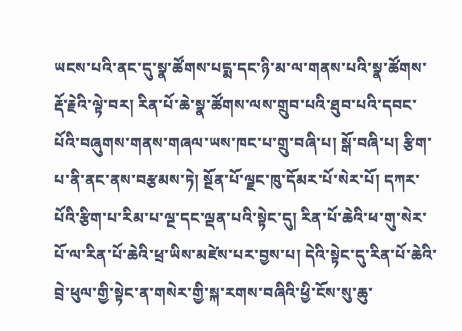ཡངས་པའི་ནང་དུ་སྣ་ཚོགས་པདྨ་དང་ཉི་མ་ལ་གནས་པའི་སྣ་ཚོགས་རྡོ་རྗེའི་ལྟེ་བར། རིན་པོ་ཆེ་སྣ་ཚོགས་ལས་གྲུབ་པའི་ཐུབ་པའི་དབང་པོའི་བཞུགས་གནས་གཞལ་ཡས་ཁང་པ་གྲུ་བཞི་པ། སྒོ་བཞི་པ། རྩིག་པ་ནི་ནང་ནས་བརྩམས་ཏེ། སྔོན་པོ་ལྗང་ཁུ་དོམར་པོ་སེར་པོ། དཀར་པོའི་རྩིག་པ་རིམ་པ་ལྔ་དང་ལྡན་པའི་སྟེང་དུ། རིན་པོ་ཆེའི་ཕ་གུ་སེར་པོ་ལ་རིན་པོ་ཆེའི་ཕྲ་ཡིས་མཛེས་པར་བྱས་པ། དེའི་སྟེང་དུ་རིན་པོ་ཆེའི་བྲེ་ཕུལ་གྱི་སྟེང་ན་གསེར་གྱི་སྐ་རགས་བཞིའི་ཕྱི་ངོས་སུ་ཆུ་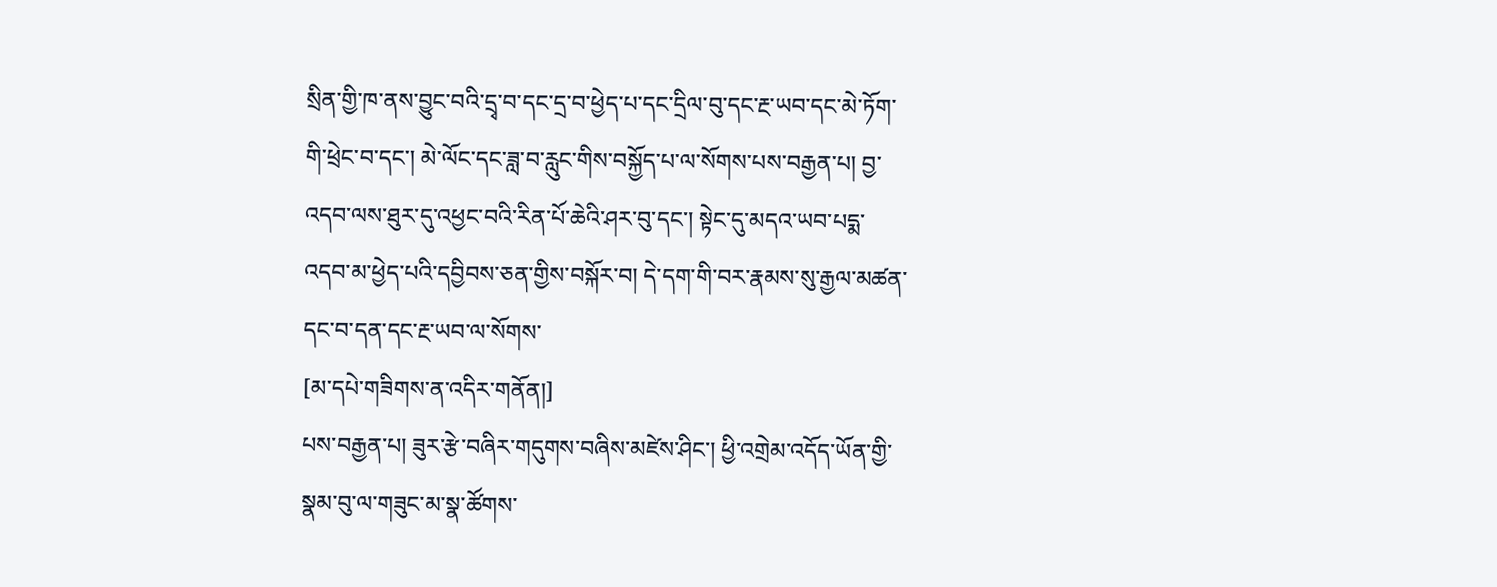སྲིན་གྱི་ཁ་ནས་བྱུང་བའི་དྲྭ་བ་དང་དྲ་བ་ཕྱེད་པ་དང་དྲིལ་བུ་དང་རྔ་ཡབ་དང་མེ་ཏོག་གི་ཕྲེང་བ་དང་། མེ་ལོང་དང་ཟླ་བ་རླུང་གིས་བསྐྱོད་པ་ལ་སོགས་པས་བརྒྱན་པ། བྱ་འདབ་ལས་ཐུར་དུ་འཕྱང་བའི་རིན་པོ་ཆེའི་ཤར་བུ་དང་། སྟེང་དུ་མདའ་ཡབ་པདྨ་འདབ་མ་ཕྱེད་པའི་དབྱིབས་ཅན་གྱིས་བསྐོར་བ། དེ་དག་གི་བར་རྣམས་སུ་རྒྱལ་མཚན་དང་བ་དན་དང་རྔ་ཡབ་ལ་སོགས་
[མ་དཔེ་གཟིགས་ན་འདིར་གནོན།]
པས་བརྒྱན་པ། ཟུར་རྩེ་བཞིར་གདུགས་བཞིས་མཛེས་ཤིང་། ཕྱི་འགྲེམ་འདོད་ཡོན་གྱི་སྣམ་བུ་ལ་གཟུང་མ་སྣ་ཚོགས་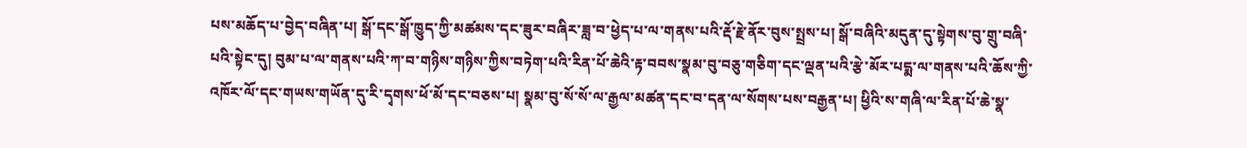པས་མཆོད་པ་བྱེད་བཞིན་པ། སྒོ་དང་སྒོ་ཁྱུད་ཀྱི་མཚམས་དང་ཟུར་བཞིར་ཟླ་བ་ཕྱེད་པ་ལ་གནས་པའི་རྡོ་རྗེ་ནོར་བུས་སྤྲས་པ། སྒོ་བཞིའི་མདུན་དུ་སྟེགས་བུ་གྲུ་བཞི་པའི་སྟེང་དུ། བུམ་པ་ལ་གནས་པའི་ཀ་བ་གཉིས་གཉིས་ཀྱིས་བཏེག་པའི་རིན་པོ་ཆེའི་རྟ་བབས་སྣམ་བུ་བཅུ་གཅིག་དང་ལྡན་པའི་རྩེ་མོར་པདྨ་ལ་གནས་པའི་ཆོས་ཀྱི་འཁོར་ལོ་དང་གཡས་གཡོན་དུ་རི་དྭགས་ཕོ་མོ་དང་བཅས་པ། སྣམ་བུ་སོ་སོ་ལ་རྒྱལ་མཚན་དང་བ་དན་ལ་སོགས་པས་བརྒྱན་པ། ཕྱིའི་ས་གཞི་ལ་རིན་པོ་ཆེ་སྣ་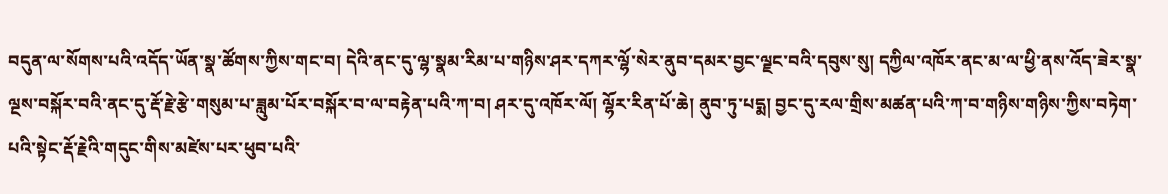བདུན་ལ་སོགས་པའི་འདོད་ཡོན་སྣ་ཚོགས་ཀྱིས་གང་བ། དེའི་ནང་དུ་ལྷ་སྣམ་རིམ་པ་གཉིས་ཤར་དཀར་ལྷོ་སེར་ནུབ་དམར་བྱང་ལྗང་བའི་དབུས་སུ། དཀྱིལ་འཁོར་ནང་མ་ལ་ཕྱི་ནས་འོད་ཟེར་སྣ་ལྔས་བསྐོར་བའི་ནང་དུ་རྡོ་རྗེ་རྩེ་གསུམ་པ་ཟླུམ་པོར་བསྐོར་བ་ལ་བརྟེན་པའི་ཀ་བ། ཤར་དུ་འཁོར་ལོ། ལྷོར་རིན་པོ་ཆེ། ནུབ་ཏུ་པདྨ། བྱང་དུ་རལ་གྲིས་མཚན་པའི་ཀ་བ་གཉིས་གཉིས་ཀྱིས་བཏེག་པའི་སྟེང་རྡོ་རྗེའི་གདུང་གིས་མཛེས་པར་ཕུབ་པའི་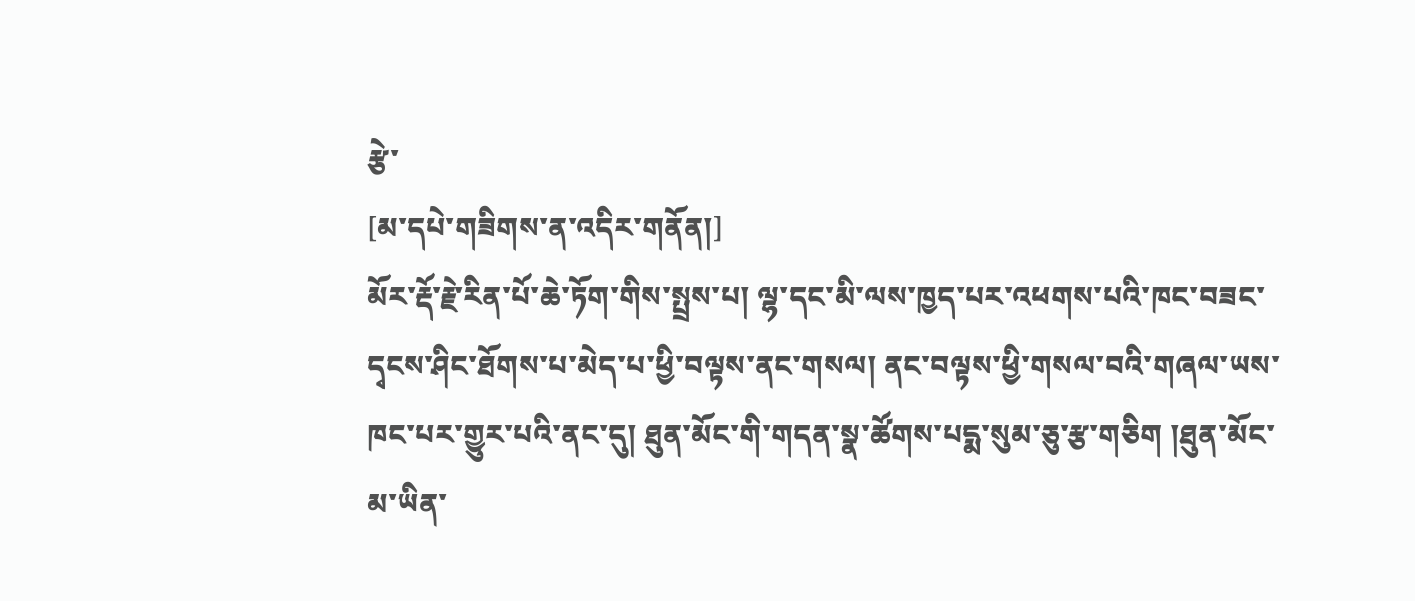རྩེ་
[མ་དཔེ་གཟིགས་ན་འདིར་གནོན།]
མོར་རྡོ་རྗེ་རིན་པོ་ཆེ་ཏོག་གིས་སྤྲས་པ། ལྷ་དང་མི་ལས་ཁྱད་པར་འཕགས་པའི་ཁང་བཟང་དྭངས་ཤིང་ཐོགས་པ་མེད་པ་ཕྱི་བལྟས་ནང་གསལ། ནང་བལྟས་ཕྱི་གསལ་བའི་གཞལ་ཡས་ཁང་པར་གྱུར་པའི་ནང་དུ། ཐུན་མོང་གི་གདན་སྣ་ཚོགས་པདྨ་སུམ་ཅུ་རྩ་གཅིག །ཐུན་མོང་མ་ཡིན་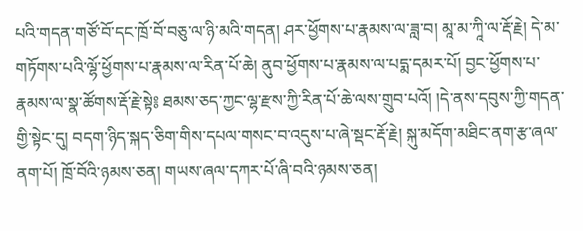པའི་གདན་གཙོ་བོ་དང་ཁྲོ་བོ་བཅུ་ལ་ཉི་མའི་གདན། ཤར་ཕྱོགས་པ་རྣམས་ལ་ཟླ་བ། མཱ་མ་ཀཱི་ལ་རྡོ་རྗེ། དེ་མ་གཏོགས་པའི་ལྷོ་ཕྱོགས་པ་རྣམས་ལ་རིན་པོ་ཆེ། ནུབ་ཕྱོགས་པ་རྣམས་ལ་པདྨ་དམར་པོ། བྱང་ཕྱོགས་པ་རྣམས་ལ་སྣ་ཚོགས་རྡོ་རྗེ་སྟེ༔ ཐམས་ཅད་ཀྱང་ལྷ་རྫས་ཀྱི་རིན་པོ་ཆེ་ལས་གྲུབ་པའོ། །དེ་ནས་དབུས་ཀྱི་གདན་གྱི་སྟེང་དུ། བདག་ཉིད་སྐད་ཅིག་གིས་དཔལ་གསང་བ་འདུས་པ་ཞེ་སྡང་རྡོ་རྗེ། སྐུ་མདོག་མཐིང་ནག་རྩ་ཞལ་ནག་པོ། ཁྲོ་བོའི་ཉམས་ཅན། གཡས་ཞལ་དཀར་པོ་ཞི་བའི་ཉམས་ཅན།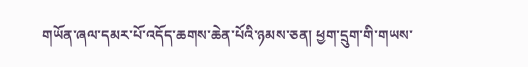གཡོན་ཞལ་དམར་པོ་འདོད་ཆགས་ཆེན་པོའི་ཉམས་ཅན། ཕྱག་དྲུག་གི་གཡས་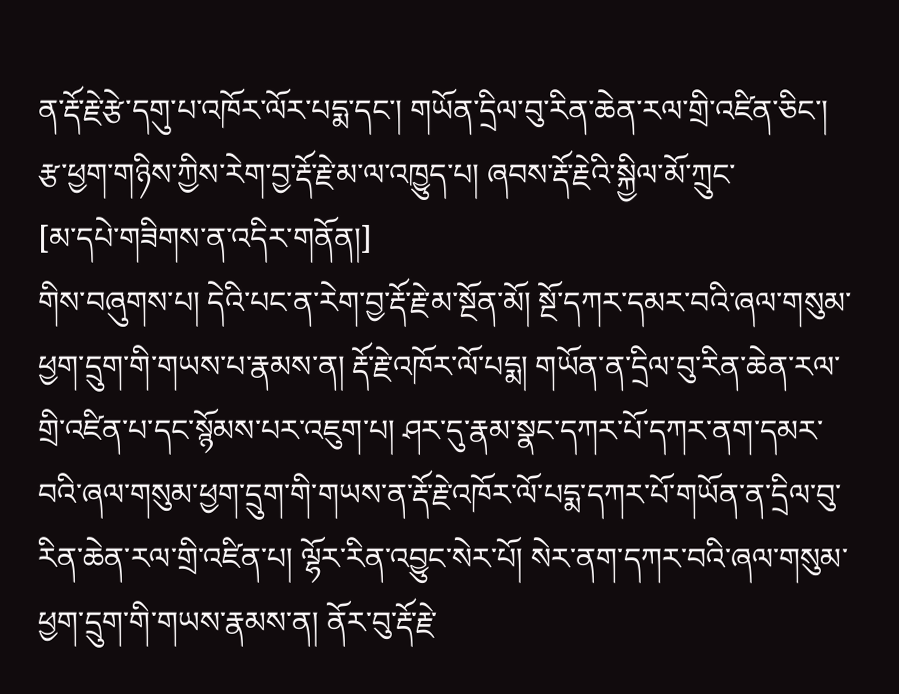ན་རྡོ་རྗེ་རྩེ་དགུ་པ་འཁོར་ལོར་པདྨ་དང་། གཡོན་དྲིལ་བུ་རིན་ཆེན་རལ་གྲི་འཛིན་ཅིང་། རྩ་ཕྱག་གཉིས་ཀྱིས་རེག་བྱ་རྡོ་རྗེ་མ་ལ་འཁྱུད་པ། ཞབས་རྡོ་རྗེའི་སྐྱིལ་མོ་ཀྲུང་
[མ་དཔེ་གཟིགས་ན་འདིར་གནོན།]
གིས་བཞུགས་པ། དེའི་པང་ན་རེག་བྱ་རྡོ་རྗེ་མ་སྔོན་མོ། སྔོ་དཀར་དམར་བའི་ཞལ་གསུམ་ཕྱག་དྲུག་གི་གཡས་པ་རྣམས་ན། རྡོ་རྗེ་འཁོར་ལོ་པདྨ། གཡོན་ན་དྲིལ་བུ་རིན་ཆེན་རལ་གྲི་འཛིན་པ་དང་སྙོམས་པར་འཇུག་པ། ཤར་དུ་རྣམ་སྣང་དཀར་པོ་དཀར་ནག་དམར་བའི་ཞལ་གསུམ་ཕྱག་དྲུག་གི་གཡས་ན་རྡོ་རྗེ་འཁོར་ལོ་པདྨ་དཀར་པོ་གཡོན་ན་དྲིལ་བུ་རིན་ཆེན་རལ་གྲི་འཛིན་པ། ལྷོར་རིན་འབྱུང་སེར་པོ། སེར་ནག་དཀར་བའི་ཞལ་གསུམ་ཕྱག་དྲུག་གི་གཡས་རྣམས་ན། ནོར་བུ་རྡོ་རྗེ་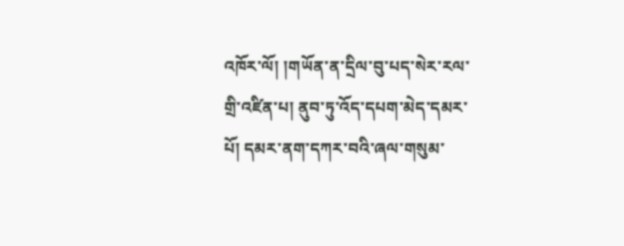འཁོར་ལོ། །གཡོན་ན་དྲིལ་བུ་པད་སེར་རལ་གྲི་འཛིན་པ། ནུབ་ཏུ་འོད་དཔག་མེད་དམར་པོ། དམར་ནག་དཀར་བའི་ཞལ་གསུམ་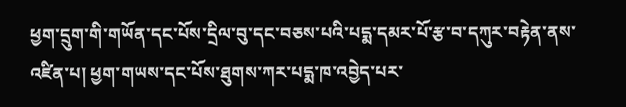ཕྱག་དྲུག་གི་གཡོན་དང་པོས་དྲིལ་བུ་དང་བཅས་པའི་པདྨ་དམར་པོ་རྩ་བ་དཀུར་བརྟེན་ནས་འཛིན་པ། ཕྱག་གཡས་དང་པོས་ཐུགས་ཀར་པདྨ་ཁ་འབྱེད་པར་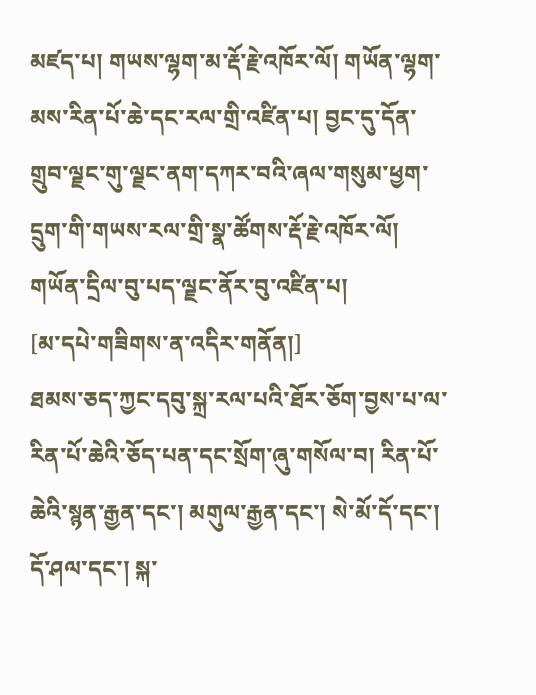མཛད་པ། གཡས་ལྷག་མ་རྡོ་རྗེ་འཁོར་ལོ། གཡོན་ལྷག་མས་རིན་པོ་ཆེ་དང་རལ་གྲི་འཛིན་པ། བྱང་དུ་དོན་གྲུབ་ལྗང་གུ་ལྗང་ནག་དཀར་བའི་ཞལ་གསུམ་ཕྱག་དྲུག་གི་གཡས་རལ་གྲི་སྣ་ཚོགས་རྡོ་རྗེ་འཁོར་ལོ། གཡོན་དྲིལ་བུ་པད་ལྗང་ནོར་བུ་འཛིན་པ།
[མ་དཔེ་གཟིགས་ན་འདིར་གནོན།]
ཐམས་ཅད་ཀྱང་དབུ་སྐྲ་རལ་པའི་ཐོར་ཅོག་བྱས་པ་ལ་རིན་པོ་ཆེའི་ཅོད་པན་དང་སྲོག་ཞུ་གསོལ་བ། རིན་པོ་ཆེའི་སྙན་རྒྱན་དང་། མགུལ་རྒྱན་དང་། སེ་མོ་དོ་དང་། དོ་ཤལ་དང་། སྐ་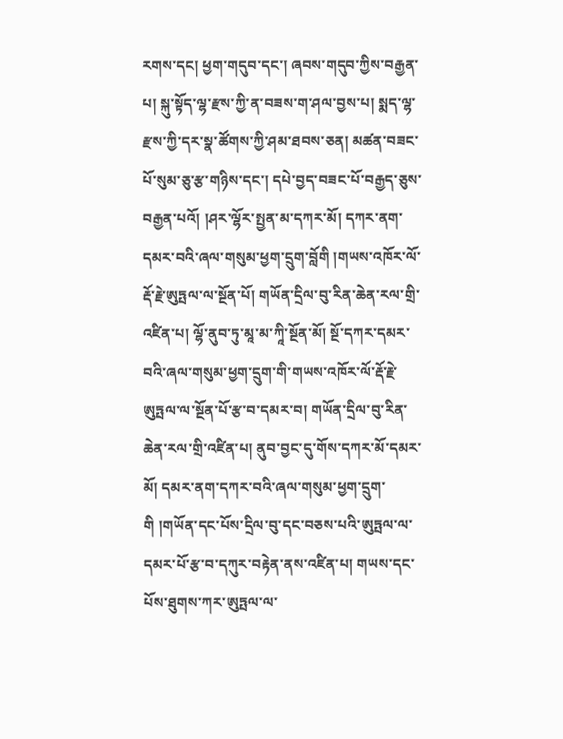རགས་དང། ཕྱག་གདུབ་དང་། ཞབས་གདུབ་ཀྱིས་བརྒྱན་པ། སྐུ་སྟོད་ལྷ་རྫས་ཀྱི་ན་བཟས་ག་ཤལ་བྱས་པ། སྨད་ལྷ་རྫས་ཀྱི་དར་སྣ་ཚོགས་ཀྱི་ཤམ་ཐབས་ཅན། མཚན་བཟང་པོ་སུམ་ཅུ་རྩ་གཉིས་དང་། དཔེ་བྱད་བཟང་པོ་བརྒྱད་ཅུས་བརྒྱན་པའོ། །ཤར་ལྷོར་སྤྱན་མ་དཀར་མོ། དཀར་ནག་དམར་བའི་ཞལ་གསུམ་ཕྱག་དྲུག་བློགི །གཡས་འཁོར་ལོ་རྡོ་རྗེ་ཨུཏྤལ་ལ་སྔོན་པོ། གཡོན་དྲིལ་བུ་རིན་ཆེན་རལ་གྲི་འཛིན་པ། ལྷོ་ནུབ་ཏུ་མཱ་མ་ཀཱི་སྔོན་མོ། སྔོ་དཀར་དམར་བའི་ཞལ་གསུམ་ཕྱག་དྲུག་གི་གཡས་འཁོར་ལོ་རྡོ་རྗེ་ཨུཏྤལ་ལ་སྔོན་པོ་རྩ་བ་དམར་བ། གཡོན་དྲིལ་བུ་རིན་ཆེན་རལ་གྲི་འཛིན་པ། ནུབ་བྱང་དུ་གོས་དཀར་མོ་དམར་མོ། དམར་ནག་དཀར་བའི་ཞལ་གསུམ་ཕྱག་དྲུག་གི །གཡོན་དང་པོས་དྲིལ་བུ་དང་བཅས་པའི་ཨུཏྤལ་ལ་དམར་པོ་རྩ་བ་དཀུར་བརྟེན་ནས་འཛིན་པ། གཡས་དང་པོས་ཐུགས་ཀར་ཨུཏྤལ་ལ་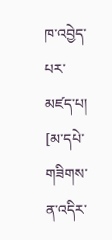ཁ་འབྱེད་པར་མཛད་པ།
[མ་དཔེ་གཟིགས་ན་འདིར་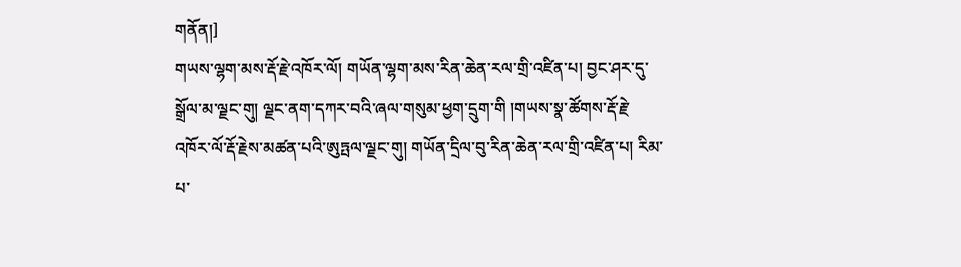གནོན།]
གཡས་ལྷག་མས་རྡོ་རྗེ་འཁོར་ལོ། གཡོན་ལྷག་མས་རིན་ཆེན་རལ་གྲི་འཛིན་པ། བྱང་ཤར་དུ་སྒྲོལ་མ་ལྗང་གུ། ལྗང་ནག་དཀར་བའི་ཞལ་གསུམ་ཕྱག་དྲུག་གི །གཡས་སྣ་ཚོགས་རྡོ་རྗེ་འཁོར་ལོ་རྡོ་རྗེས་མཚན་པའི་ཨུཏྤལ་ལྗང་གུ། གཡོན་དྲིལ་བུ་རིན་ཆེན་རལ་གྲི་འཛིན་པ། རིམ་པ་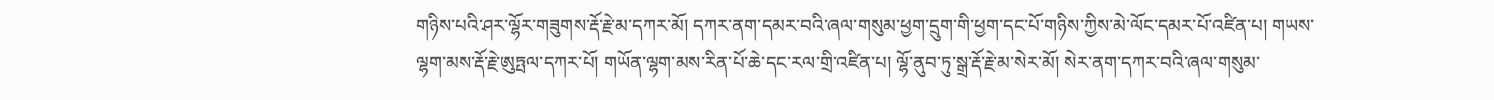གཉིས་པའི་ཤར་ལྷོར་གཟུགས་རྡོ་རྗེ་མ་དཀར་མོ། དཀར་ནག་དམར་བའི་ཞལ་གསུམ་ཕྱག་དྲུག་གི་ཕྱག་དང་པོ་གཉིས་ཀྱིས་མེ་ལོང་དམར་པོ་འཛིན་པ། གཡས་ལྷག་མས་རྡོ་རྗེ་ཨུཏྤལ་དཀར་པོ། གཡོན་ལྷག་མས་རིན་པོ་ཆེ་དང་རལ་གྲི་འཛིན་པ། ལྷོ་ནུབ་ཏུ་སྒྲ་རྡོ་རྗེ་མ་སེར་མོ། སེར་ནག་དཀར་བའི་ཞལ་གསུམ་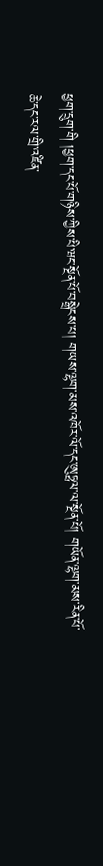ཕྱག་དྲུག་གི །ཕྱག་དང་པོ་གཉིས་ཀྱིས་པི་ཝང་སྔོན་པོ་བསྒྲེངས་པ། གཡས་ལྷག་མས་འཁོར་ལོ་དང་ཨུཏྤལ་ལ་སྔོན་པོ། གཡོན་ལྷག་མས་རིན་པོ་ཆེ་དང་རལ་གྲི་འཛིན་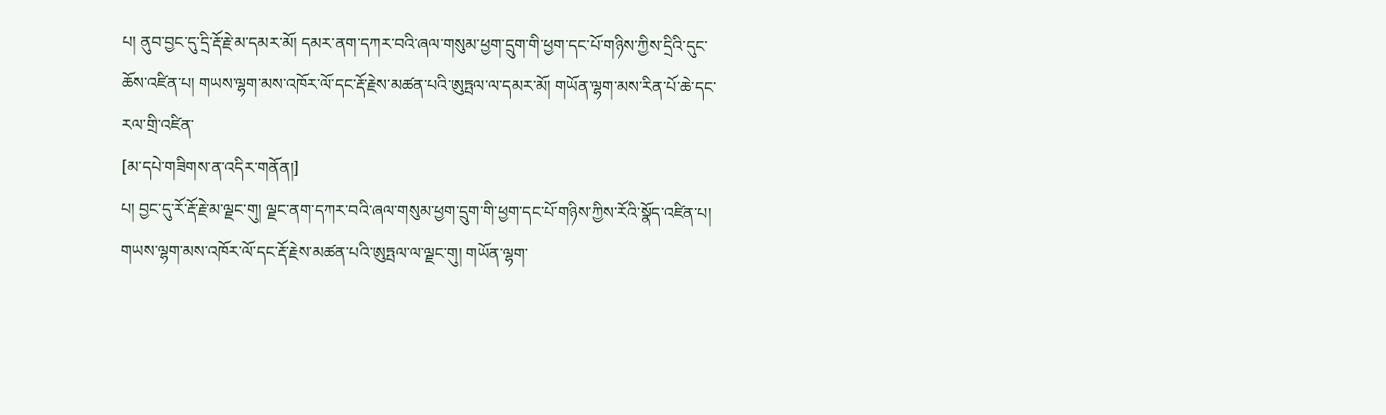པ། ནུབ་བྱང་དུ་དྲི་རྡོ་རྗེ་མ་དམར་མོ། དམར་ནག་དཀར་བའི་ཞལ་གསུམ་ཕྱག་དྲུག་གི་ཕྱག་དང་པོ་གཉིས་ཀྱིས་དྲིའི་དུང་ཆོས་འཛིན་པ། གཡས་ལྷག་མས་འཁོར་ལོ་དང་རྡོ་རྗེས་མཚན་པའི་ཨུཏྤལ་ལ་དམར་མོ། གཡོན་ལྷག་མས་རིན་པོ་ཆེ་དང་རལ་གྲི་འཛིན་
[མ་དཔེ་གཟིགས་ན་འདིར་གནོན།]
པ། བྱང་དུ་རོ་རྡོ་རྗེ་མ་ལྗང་གུ། ལྗང་ནག་དཀར་བའི་ཞལ་གསུམ་ཕྱག་དྲུག་གི་ཕྱག་དང་པོ་གཉིས་ཀྱིས་རོའི་སྣོད་འཛིན་པ། གཡས་ལྷག་མས་འཁོར་ལོ་དང་རྡོ་རྗེས་མཚན་པའི་ཨུཏྤལ་ལ་ལྗང་གུ། གཡོན་ལྷག་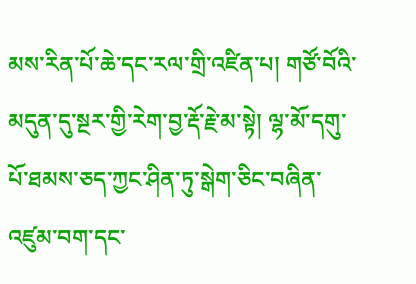མས་རིན་པོ་ཆེ་དང་རལ་གྲི་འཛིན་པ། གཙོ་བོའི་མདུན་དུ་སྔར་གྱི་རེག་བྱ་རྡོ་རྗེ་མ་སྟེ། ལྷ་མོ་དགུ་པོ་ཐམས་ཅད་ཀྱང་ཤིན་ཏུ་སྒེག་ཅིང་བཞིན་འཛུམ་བག་དང་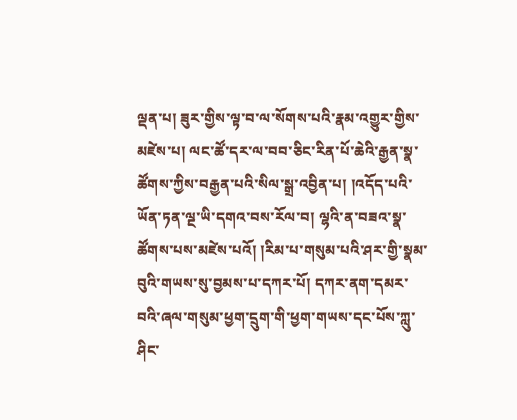ལྡན་པ། ཟུར་གྱིས་ལྟ་བ་ལ་སོགས་པའི་རྣམ་འགྱུར་གྱིས་མཛེས་པ། ལང་ཚོ་དར་ལ་བབ་ཅིང་རིན་པོ་ཆེའི་རྒྱན་སྣ་ཚོགས་ཀྱིས་བརྒྱན་པའི་སིལ་སྒྲ་འབྱིན་པ། །འདོད་པའི་ཡོན་ཏན་ལྔ་ཡི་དགའ་བས་རོལ་བ། ལྷའི་ན་བཟའ་སྣ་ཚོགས་པས་མཛེས་པའོ། །རིམ་པ་གསུམ་པའི་ཤར་གྱི་སྣམ་བུའི་གཡས་སུ་བྱམས་པ་དཀར་པོ། དཀར་ནག་དམར་བའི་ཞལ་གསུམ་ཕྱག་དྲུག་གི་ཕྱག་གཡས་དང་པོས་ཀླུ་ཤིང་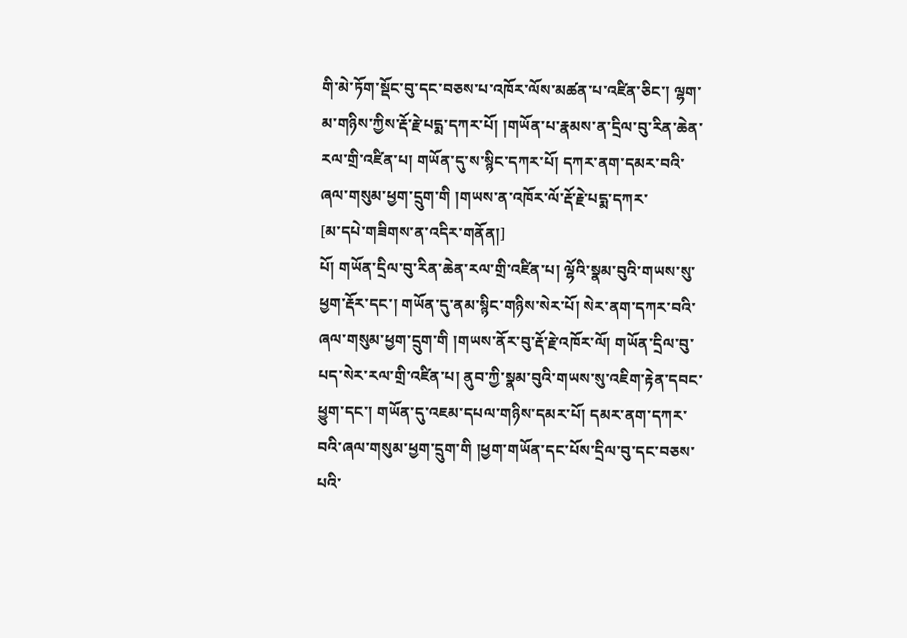གི་མེ་ཏོག་སྡོང་བུ་དང་བཅས་པ་འཁོར་ལོས་མཚན་པ་འཛིན་ཅིང་། ལྷག་མ་གཉིས་ཀྱིས་རྡོ་རྗེ་པདྨ་དཀར་པོ། །གཡོན་པ་རྣམས་ན་དྲིལ་བུ་རིན་ཆེན་རལ་གྲི་འཛིན་པ། གཡོན་དུ་ས་སྙིང་དཀར་པོ། དཀར་ནག་དམར་བའི་ཞལ་གསུམ་ཕྱག་དྲུག་གི །གཡས་ན་འཁོར་ལོ་རྡོ་རྗེ་པདྨ་དཀར་
[མ་དཔེ་གཟིགས་ན་འདིར་གནོན།]
པོ། གཡོན་དྲིལ་བུ་རིན་ཆེན་རལ་གྲི་འཛིན་པ། ལྷོའི་སྣམ་བུའི་གཡས་སུ་ཕྱག་རྡོར་དང་། གཡོན་དུ་ནམ་སྙིང་གཉིས་སེར་པོ། སེར་ནག་དཀར་བའི་ཞལ་གསུམ་ཕྱག་དྲུག་གི །གཡས་ནོར་བུ་རྡོ་རྗེ་འཁོར་ལོ། གཡོན་དྲིལ་བུ་པད་སེར་རལ་གྲི་འཛིན་པ། ནུབ་ཀྱི་སྣམ་བུའི་གཡས་སུ་འཇིག་རྟེན་དབང་ཕྱུག་དང་། གཡོན་དུ་འཇམ་དཔལ་གཉིས་དམར་པོ། དམར་ནག་དཀར་བའི་ཞལ་གསུམ་ཕྱག་དྲུག་གི །ཕྱག་གཡོན་དང་པོས་དྲིལ་བུ་དང་བཅས་པའི་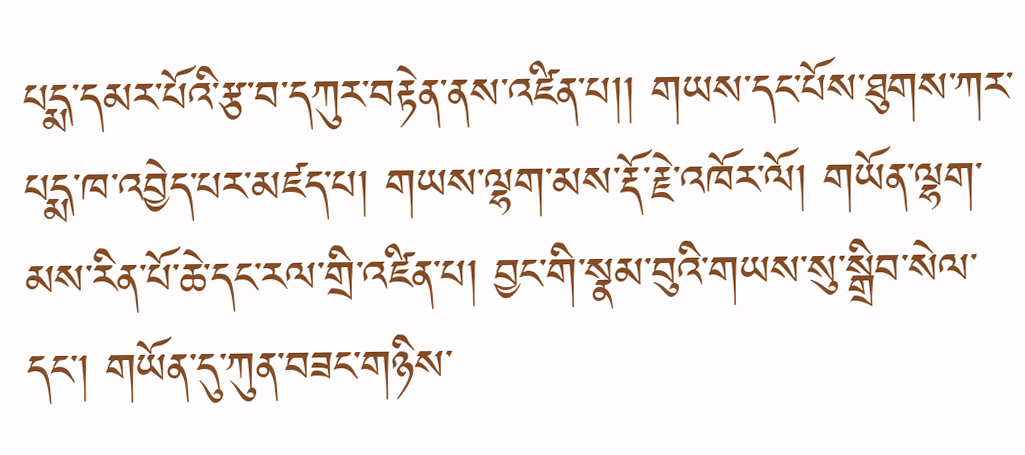པདྨ་དམར་པོའི་རྩ་བ་དཀུར་བརྟེན་ནས་འཛིན་པ།། གཡས་དང་པོས་ཐུགས་ཀར་པདྨ་ཁ་འབྱེད་པར་མཛད་པ། གཡས་ལྷག་མས་རྡོ་རྗེ་འཁོར་ལོ། གཡོན་ལྷག་མས་རིན་པོ་ཆེ་དང་རལ་གྲི་འཛིན་པ། བྱང་གི་སྣམ་བུའི་གཡས་སུ་སྒྲིབ་སེལ་དང་། གཡོན་དུ་ཀུན་བཟང་གཉིས་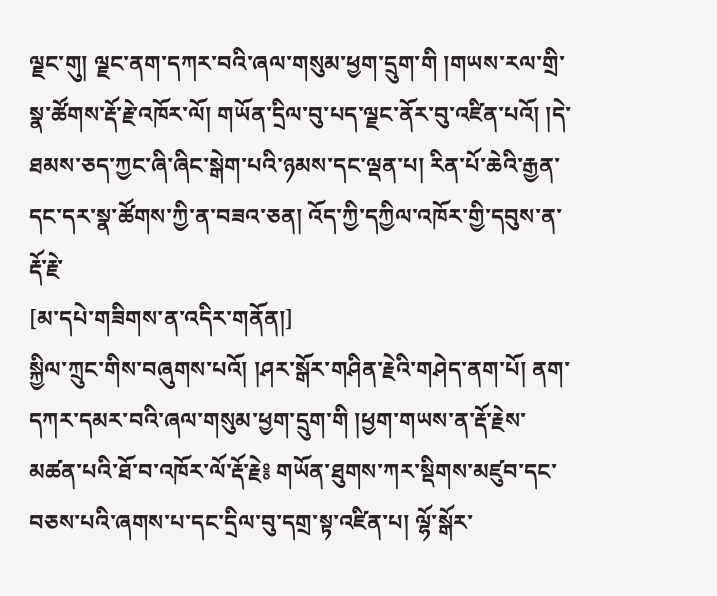ལྗང་གུ། ལྗང་ནག་དཀར་བའི་ཞལ་གསུམ་ཕྱག་དྲུག་གི །གཡས་རལ་གྲི་སྣ་ཚོགས་རྡོ་རྗེ་འཁོར་ལོ། གཡོན་དྲིལ་བུ་པད་ལྗང་ནོར་བུ་འཛིན་པའོ། །དེ་ཐམས་ཅད་ཀྱང་ཞི་ཞིང་སྒེག་པའི་ཉམས་དང་ལྡན་པ། རིན་པོ་ཆེའི་རྒྱན་དང་དར་སྣ་ཚོགས་ཀྱི་ན་བཟའ་ཅན། འོད་ཀྱི་དཀྱིལ་འཁོར་གྱི་དབུས་ན་རྡོ་རྗེ་
[མ་དཔེ་གཟིགས་ན་འདིར་གནོན།]
སྐྱིལ་ཀྲུང་གིས་བཞུགས་པའོ། །ཤར་སྒོར་གཤིན་རྗེའི་གཤེད་ནག་པོ། ནག་དཀར་དམར་བའི་ཞལ་གསུམ་ཕྱག་དྲུག་གི །ཕྱག་གཡས་ན་རྡོ་རྗེས་མཚན་པའི་ཐོ་བ་འཁོར་ལོ་རྡོ་རྗེ༔ གཡོན་ཐུགས་ཀར་སྡིགས་མཛུབ་དང་བཅས་པའི་ཞགས་པ་དང་དྲིལ་བུ་དགྲ་སྟ་འཛིན་པ། ལྷོ་སྒོར་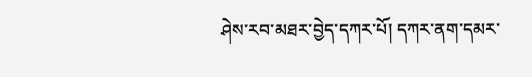ཤེས་རབ་མཐར་བྱེད་དཀར་པོ། དཀར་ནག་དམར་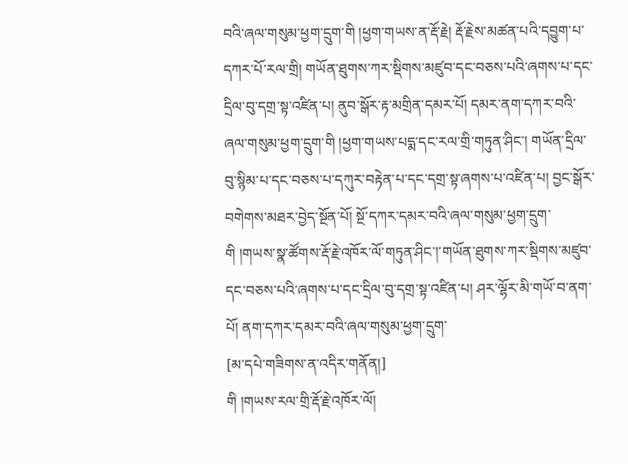བའི་ཞལ་གསུམ་ཕྱག་དྲུག་གི །ཕྱག་གཡས་ན་རྡོ་རྗེ། རྡོ་རྗེས་མཚན་པའི་དབྱུག་པ་དཀར་པོ་རལ་གྲི། གཡོན་ཐུགས་ཀར་སྡིགས་མཛུབ་དང་བཅས་པའི་ཞགས་པ་དང་དྲིལ་བུ་དགྲ་སྟ་འཛིན་པ། ནུབ་སྒོར་རྟ་མགྲིན་དམར་པོ། དམར་ནག་དཀར་བའི་ཞལ་གསུམ་ཕྱག་དྲུག་གི །ཕྱག་གཡས་པདྨ་དང་རལ་གྲི་གཏུན་ཤིང་། གཡོན་དྲིལ་བུ་སྙིམ་པ་དང་བཅས་པ་དཀུར་བརྟེན་པ་དང་དགྲ་སྟ་ཞགས་པ་འཛིན་པ། བྱང་སྒོར་བགེགས་མཐར་བྱེད་སྔོན་པོ། སྔོ་དཀར་དམར་བའི་ཞལ་གསུམ་ཕྱག་དྲུག་གི །གཡས་སྣ་ཚོགས་རྡོ་རྗེ་འཁོར་ལོ་གཏུན་ཤིང་།་གཡོན་ཐུགས་ཀར་སྡིགས་མཛུབ་དང་བཅས་པའི་ཞགས་པ་དང་དྲིལ་བུ་དགྲ་སྟ་འཛིན་པ། ཤར་ལྷོར་མི་གཡོ་བ་ནག་པོ། ནག་དཀར་དམར་བའི་ཞལ་གསུམ་ཕྱག་དྲུག་
[མ་དཔེ་གཟིགས་ན་འདིར་གནོན།]
གི །གཡས་རལ་གྲི་རྡོ་རྗེ་འཁོར་ལོ།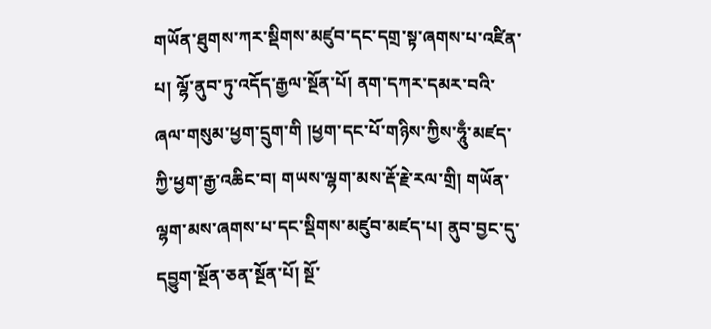གཡོན་ཐུགས་ཀར་སྡིགས་མཛུབ་དང་དགྲ་སྟ་ཞགས་པ་འཛིན་པ། ལྷོ་ནུབ་ཏུ་འདོད་རྒྱལ་སྔོན་པོ། ནག་དཀར་དམར་བའི་ཞལ་གསུམ་ཕྱག་དྲུག་གི །ཕྱག་དང་པོ་གཉིས་ཀྱིས་ཧཱུྃ་མཛད་ཀྱི་ཕྱག་རྒྱ་འཆིང་བ། གཡས་ལྷག་མས་རྡོ་རྗེ་རལ་གྲི། གཡོན་ལྷག་མས་ཞགས་པ་དང་སྡིགས་མཛུབ་མཛད་པ། ནུབ་བྱང་དུ་དབྱུག་སྔོན་ཅན་སྔོན་པོ། སྔོ་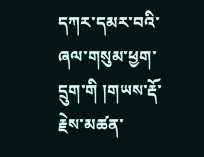དཀར་དམར་བའི་ཞལ་གསུམ་ཕྱག་དྲུག་གི །གཡས་རྡོ་རྗེས་མཚན་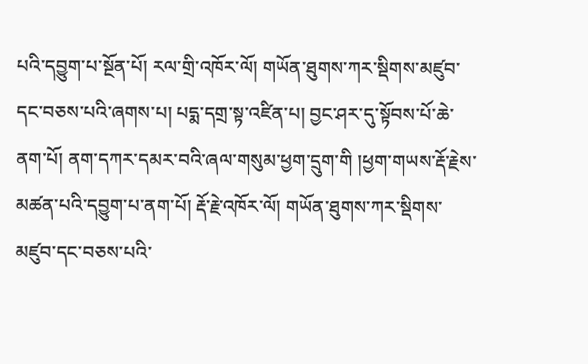པའི་དབྱུག་པ་སྔོན་པོ། རལ་གྲི་འཁོར་ལོ། གཡོན་ཐུགས་ཀར་སྡིགས་མཛུབ་དང་བཅས་པའི་ཞགས་པ། པདྨ་དགྲ་སྟ་འཛིན་པ། བྱང་ཤར་དུ་སྟོབས་པོ་ཆེ་ནག་པོ། ནག་དཀར་དམར་བའི་ཞལ་གསུམ་ཕྱག་དྲུག་གི །ཕྱག་གཡས་རྡོ་རྗེས་མཚན་པའི་དབྱུག་པ་ནག་པོ། རྡོ་རྗེ་འཁོར་ལོ། གཡོན་ཐུགས་ཀར་སྡིགས་མཛུབ་དང་བཅས་པའི་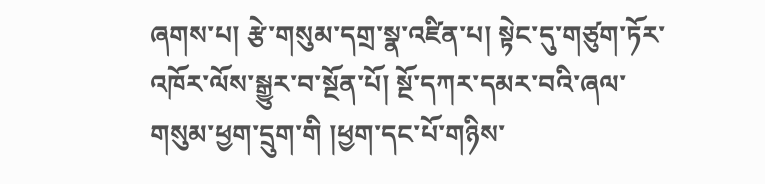ཞགས་པ། རྩེ་གསུམ་དགྲ་སྣ་འཛིན་པ། སྟེང་དུ་གཙུག་ཏོར་འཁོར་ལོས་སྒྱུར་བ་སྔོན་པོ། སྔོ་དཀར་དམར་བའི་ཞལ་གསུམ་ཕྱག་དྲུག་གི །ཕྱག་དང་པོ་གཉིས་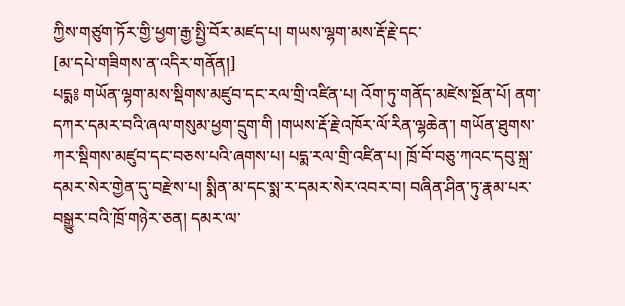ཀྱིས་གཙུག་ཏོར་གྱི་ཕྱག་རྒྱ་སྤྱི་བོར་མཛད་པ། གཡས་ལྷག་མས་རྡོ་རྗེ་དང་
[མ་དཔེ་གཟིགས་ན་འདིར་གནོན།]
པདྨ༔ གཡོན་ལྷག་མས་སྡིགས་མཛུབ་དང་རལ་གྲི་འཛིན་པ། འོག་ཏུ་གནོད་མཛེས་སྔོན་པོ། ནག་དཀར་དམར་བའི་ཞལ་གསུམ་ཕྱག་དྲུག་གི །གཡས་རྡོ་རྗེ་འཁོར་ལོ་རིན་ལྷཆེན་། གཡོན་ཐུགས་ཀར་སྡིགས་མཛུབ་དང་བཅས་པའི་ཞགས་པ། པདྨ་རལ་གྲི་འཛིན་པ། ཁྲོ་བོ་བཅུ་ཀའང་དབུ་སྐྲ་དམར་སེར་གྱེན་དུ་བརྫེས་པ། སྨིན་མ་དང་སྨ་ར་དམར་སེར་འབར་བ། བཞིན་ཤིན་ཏུ་རྣམ་པར་བསྒྱུར་བའི་ཁྲོ་གཉེར་ཅན། དམར་ལ་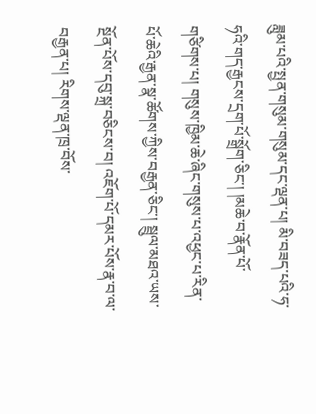ཟླུམ་པའི་སྤྱན་གསུམ་གསུམ་དང་ལྡན་པ། མི་བཟད་པའི་ཧ་ཧའི་གད་རྒྱངས་དྲག་པོ་སྒྲོག་ཅིང་། །མཆེ་བ་རྣོན་པོ་གཙིགས་པ། གསུས་ཁྱིམ་ཆེ་ཞིང་གསུས་པ་འཕྱང་པ་རིན་པོ་ཆེའི་རྒྱན་སྣ་ཚོགས་ཀྱིས་བརྒྱན་ཅིང་། སྦྲུལ་མཐའ་ཡས་སྔོན་པོས་དབུ་སྐྲ་བཅིངས་བ། འཇོག་པོ་དམར་པོས་རྣ་བ་ལ་བརྒྱན་པ། རིགས་ལྡན་ཁྲ་བོས་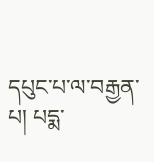དཔུང་པ་ལ་བརྒྱན་པ། པདྨ་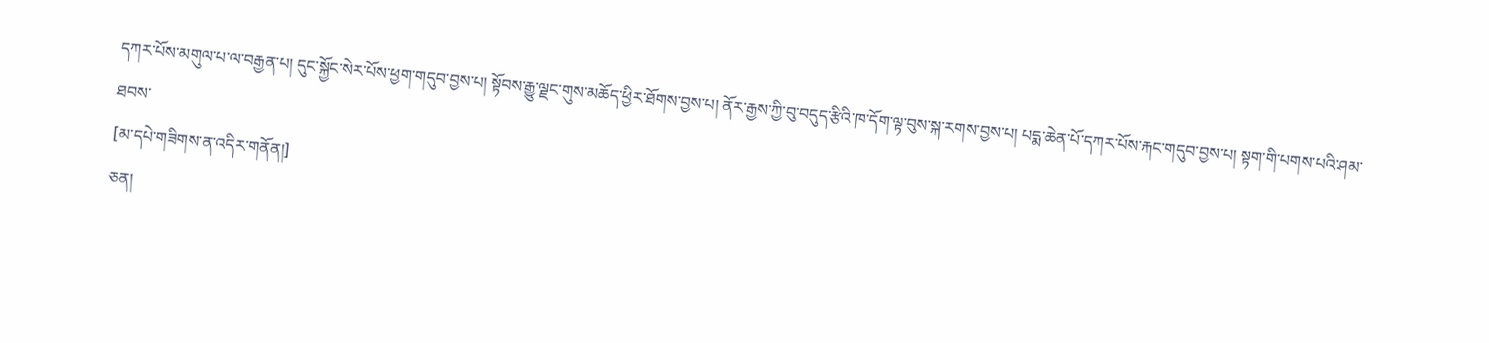དཀར་པོས་མགུལ་པ་ལ་བརྒྱན་པ། དུང་སྐྱོང་སེར་པོས་ཕྱག་གདུབ་བྱས་པ། སྟོབས་རྒྱུ་ལྗང་གུས་མཆོད་ཕྱིར་ཐོགས་བྱས་པ། ནོར་རྒྱས་ཀྱི་བུ་བདུད་རྩིའི་ཁ་དོག་ལྟ་བུས་སྐ་རགས་བྱས་པ། པདྨ་ཆེན་པོ་དཀར་པོས་རྐང་གདུབ་བྱས་པ། སྟག་གི་པགས་པའི་ཤམ་ཐབས་
[མ་དཔེ་གཟིགས་ན་འདིར་གནོན།]
ཅན།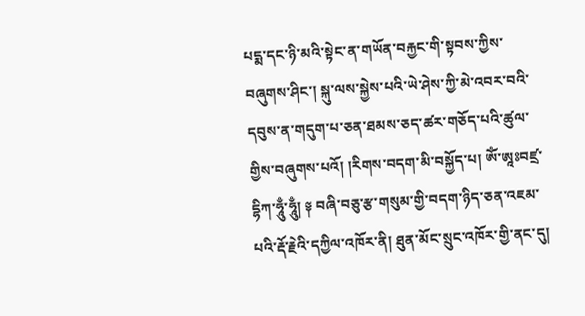པདྨ་དང་ཉི་མའི་སྟེང་ན་གཡོན་བརྐྱང་གི་སྟབས་ཀྱིས་བཞུགས་ཤིང་། སྐུ་ལས་སྐྱེས་པའི་ཡེ་ཤེས་ཀྱི་མེ་འབར་བའི་དབུས་ན་གདུག་པ་ཅན་ཐམས་ཅད་ཚར་གཅོད་པའི་ཚུལ་གྱིས་བཞུགས་པའོ། །རིགས་བདག་མི་བསྐྱོད་པ། ཨོཾ་ཨཱཿབཛྲ་དྷིཀ་ཧཱུྃ་ཧཱུྃ། ༈ བཞི་བཅུ་རྩ་གསུམ་གྱི་བདག་ཉིད་ཅན་འཇམ་པའི་རྡོ་རྗེའི་དཀྱིལ་འཁོར་ནི། ཐུན་མོང་སྲུང་འཁོར་གྱི་ནང་དུ།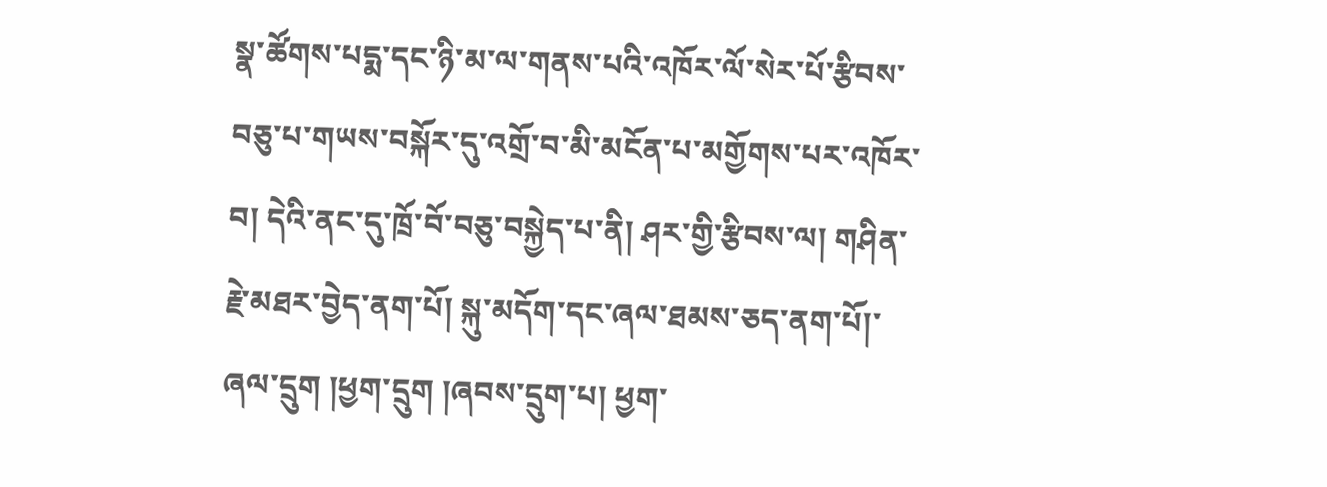སྣ་ཚོགས་པདྨ་དང་ཉི་མ་ལ་གནས་པའི་འཁོར་ལོ་སེར་པོ་རྩིབས་བཅུ་པ་གཡས་བསྐོར་དུ་འགྲོ་བ་མི་མངོན་པ་མགྱོགས་པར་འཁོར་བ། དེའི་ནང་དུ་ཁྲོ་བོ་བཅུ་བསྐྱེད་པ་ནི། ཤར་གྱི་རྩིབས་ལ། གཤིན་རྗེ་མཐར་བྱེད་ནག་པོ། སྐུ་མདོག་དང་ཞལ་ཐམས་ཅད་ནག་པོ།་ཞལ་དྲུག །ཕྱག་དྲུག །ཞབས་དྲུག་པ། ཕྱག་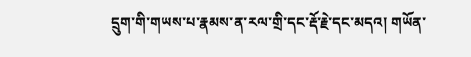དྲུག་གི་གཡས་པ་རྣམས་ན་རལ་གྲི་དང་རྡོ་རྗེ་དང་མདའ། གཡོན་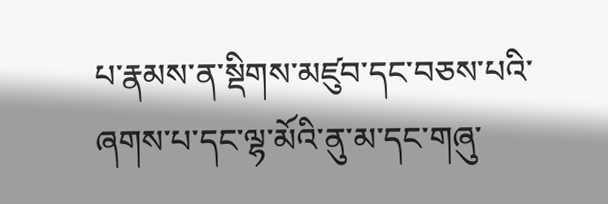པ་རྣམས་ན་སྡིགས་མཛུབ་དང་བཅས་པའི་ཞགས་པ་དང་ལྷ་མོའི་ནུ་མ་དང་གཞུ་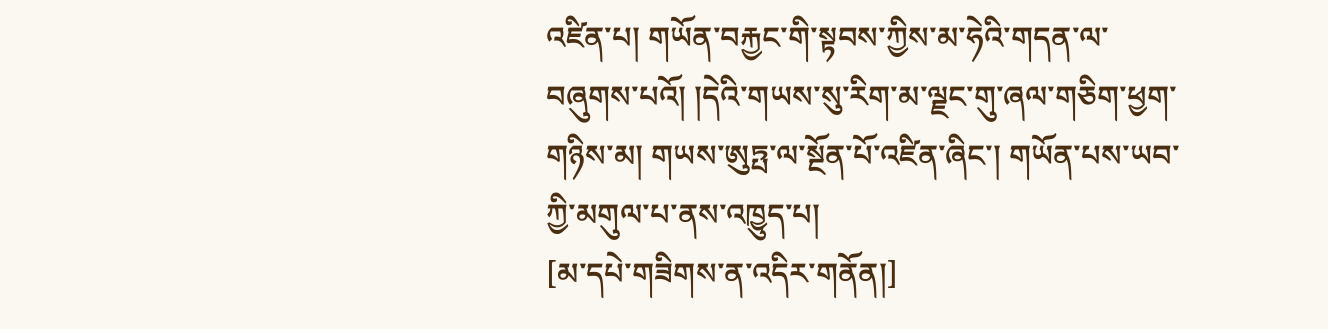འཛིན་པ། གཡོན་བརྐྱང་གི་སྟབས་ཀྱིས་མ་ཧེའི་གདན་ལ་བཞུགས་པའོ། །དེའི་གཡས་སུ་རིག་མ་ལྗང་གུ་ཞལ་གཅིག་ཕྱག་གཉིས་མ། གཡས་ཨུཏྤ་ལ་སྔོན་པོ་འཛིན་ཞིང་། གཡོན་པས་ཡབ་ཀྱི་མགུལ་པ་ནས་འཁྱུད་པ།
[མ་དཔེ་གཟིགས་ན་འདིར་གནོན།]